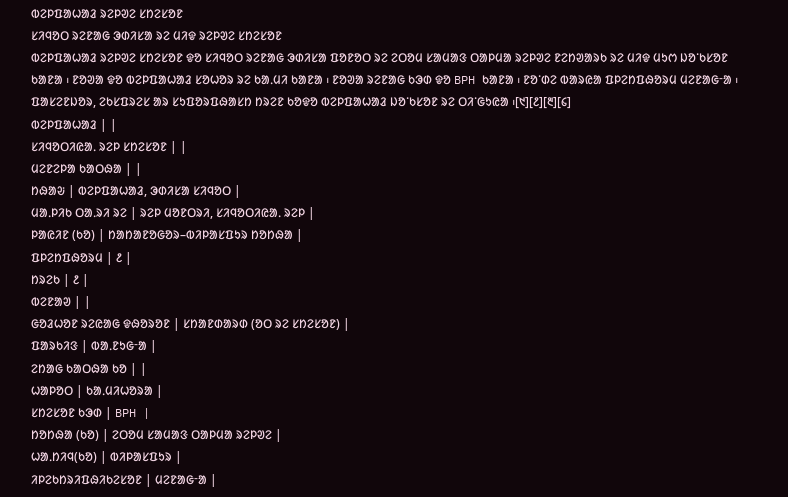ᱵᱮᱞᱯᱟᱦᱟᱲ ᱨᱮᱞᱣᱮ ᱥᱴᱮᱥᱚᱱ
ᱥᱤᱧᱚᱛ ᱨᱮᱱᱟᱜ ᱳᱰᱤᱥᱟ ᱨᱮ ᱢᱤᱫ ᱨᱮᱞᱣᱮ ᱥᱴᱮᱥᱚᱱ
ᱵᱮᱞᱯᱟᱦᱟᱲ ᱨᱮᱞᱣᱮ ᱥᱴᱮᱥᱚᱱ ᱫᱚ ᱥᱤᱧᱚᱛ ᱨᱮᱱᱟᱜ ᱳᱰᱤᱥᱟ ᱯᱚᱱᱚᱛ ᱨᱮ ᱮᱛᱚᱢ ᱥᱟᱢᱟᱝ ᱛᱟᱞᱢᱟ ᱨᱮᱞᱣᱮ ᱱᱮᱴᱣᱟᱨᱠ ᱨᱮ ᱢᱤᱫ ᱢᱩᱬ ᱡᱚᱸᱠᱥᱚᱱ ᱠᱟᱱᱟ ᱾ ᱱᱚᱣᱟ ᱫᱚ ᱵᱮᱞᱯᱟᱦᱟᱲ ᱥᱚᱦᱚᱨ ᱨᱮ ᱠᱟᱹᱢᱤ ᱠᱟᱱᱟ ᱾ ᱱᱚᱣᱟ ᱨᱮᱱᱟᱜ ᱠᱳᱰ ᱫᱚ BPH ᱠᱟᱱᱟ ᱾ ᱱᱚᱸᱰᱮ ᱵᱟᱨᱭᱟ ᱯᱞᱮᱴᱯᱷᱚᱨᱢ ᱢᱮᱱᱟᱜᱼᱟ ᱾ ᱯᱟᱥᱮᱱᱡᱚᱨ, ᱮᱠᱥᱯᱨᱮᱥ ᱟᱨ ᱥᱩᱯᱚᱨᱯᱷᱟᱥᱴ ᱴᱨᱮᱱ ᱠᱚᱫᱚ ᱵᱮᱞᱯᱟᱦᱟᱲ ᱡᱚᱸᱠᱥᱚᱱ ᱨᱮ ᱛᱤᱸᱜᱩᱭᱟ ᱾[᱑][᱒][᱓][᱔]
ᱵᱮᱞᱯᱟᱦᱟᱲ | |
ᱥᱤᱧᱚᱛᱤᱭᱟᱹ ᱨᱮᱞ ᱥᱴᱮᱥᱚᱱ | |
ᱢᱮᱱᱮᱞᱟ ᱠᱟᱛᱷᱟ | |
ᱴᱷᱟᱶ | ᱵᱮᱞᱯᱟᱦᱟᱲ, ᱳᱰᱤᱥᱟ ᱥᱤᱧᱚᱛ |
ᱢᱟᱹᱞᱤᱠ ᱛᱟᱹᱨᱤ ᱨᱮ | ᱨᱮᱞ ᱢᱚᱱᱛᱨᱤ, ᱥᱤᱧᱚᱛᱤᱭᱟᱹ ᱨᱮᱞ |
ᱞᱟᱭᱤᱱ (ᱠᱚ) | ᱴᱟᱴᱟᱱᱚᱜᱚᱨ–ᱵᱤᱞᱟᱥᱯᱩᱨ ᱴᱚᱴᱷᱟ |
ᱯᱞᱮᱴᱯᱷᱚᱨᱢ | ᱒ |
ᱴᱨᱮᱠ | ᱒ |
ᱵᱮᱱᱟᱣ | |
ᱜᱚᱲᱦᱚᱱ ᱨᱮᱭᱟᱜ ᱫᱷᱚᱨᱚᱱ | ᱥᱴᱟᱱᱰᱟᱨᱰ (ᱚᱛ ᱨᱮ ᱥᱴᱮᱥᱚᱱ) |
ᱯᱟᱨᱠᱤᱝ | ᱵᱟᱹᱱᱩᱜᱼᱟ |
ᱮᱴᱟᱜ ᱠᱟᱛᱷᱟ ᱠᱚ | |
ᱦᱟᱞᱚᱛ | ᱠᱟᱹᱢᱤᱦᱚᱨᱟ |
ᱥᱴᱮᱥᱚᱱ ᱠᱳᱰ | BPH |
ᱴᱚᱴᱷᱟ (ᱠᱚ) | ᱮᱛᱚᱢ ᱥᱟᱢᱟᱝ ᱛᱟᱞᱢᱟ ᱨᱮᱞᱣᱮ |
ᱦᱟᱹᱴᱤᱧ(ᱠᱚ) | ᱵᱤᱞᱟᱥᱯᱩᱨ |
ᱤᱞᱮᱠᱴᱨᱤᱯᱷᱤᱠᱮᱥᱚᱱ | ᱢᱮᱱᱟᱜᱼᱟ |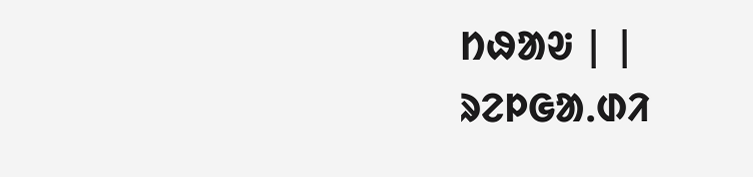ᱴᱷᱟᱶ | |
ᱨᱮᱞᱜᱟᱹᱰᱤ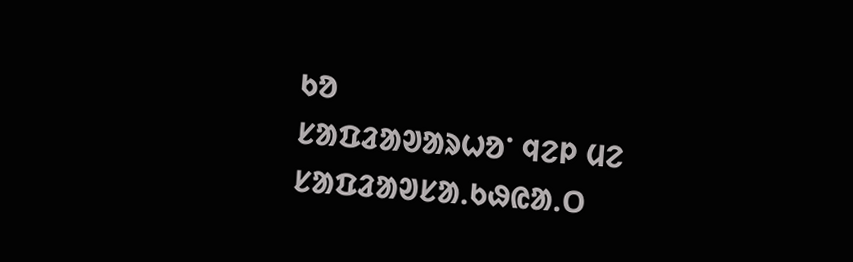ᱠᱚ
ᱥᱟᱯᱲᱟᱣᱟᱨᱦᱚᱸ ᱧᱮᱞ ᱢᱮ
ᱥᱟᱯᱲᱟᱣᱥᱟᱹᱠᱷᱭᱟᱹᱛ